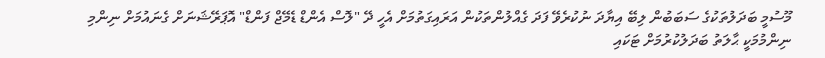މޫސުމީ ބަދަލުތަކުގެ ސަބަބުން ލިބޭ އިޔާދަ ނުކުރެވޭ ފަދަ ގެއްލުންތަކުން އަރައިގަތުމަށް އެހީ ދޭ "ލޮސް އެންޑް ޑެމޭޖް ފަންޑް" އޮޕަރޭޝަނަށް ގެނައުމަށް ނިންމި ނިންމުމަކީ ޙާލަތު ބަދަލުކުރުމަށް ޓަކައި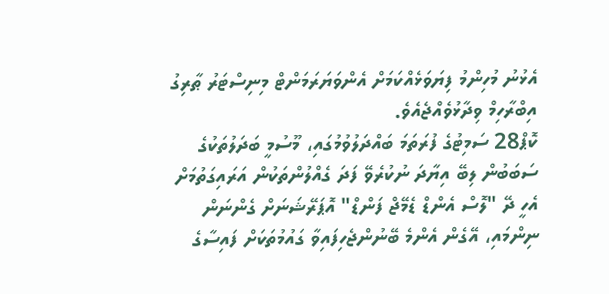އެޅުނު މުހިންމު ފިޔަވަޅެއްކަމަށް އެންވަޔަރަމަންޓް މިނިސްޓަރު ޠާރިގު އިބްރާހިމް ވިދާޅުވެއްޖެއެވެ.
ކޮޕް28 ސަމިޓުގެ ފުރަތަމަ ބައްދަލުވުމުގައި، މޫސުމީ ބަދަލުތަކުގެ ސަބަބުން ލިބޭ އިޔާދަ ނުކުރެވޭ ފަދަ ގެއްލުންތަކުން އަރައިގަތުމަށް އެހީ ދޭ "ލޮސް އެންޑް ޑެމޭޖް ފަންޑް" އޮޕަރޭޝަނަށް ގެންނަން ނިންމައި، އޭގެން އެންމެ ބޭނުންޖެހިފައިވާ ގައުމުތަކަށް ފައިސާގެ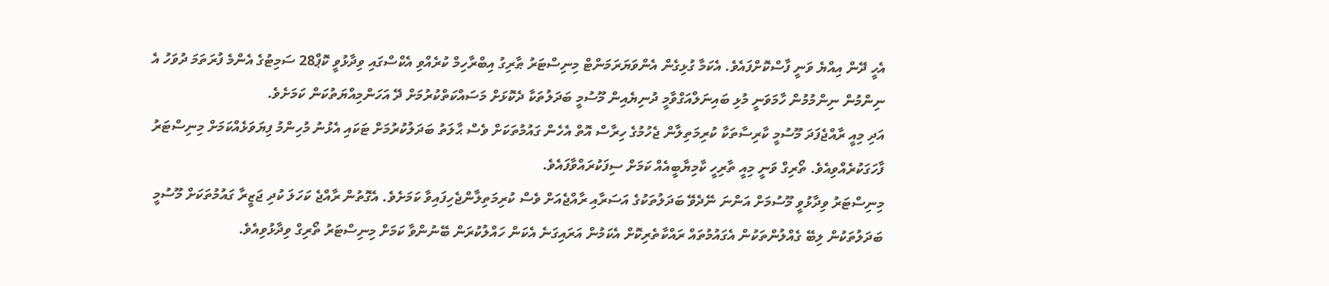އެހީ ދޭން އިއްޔެ ވަނީ ފާސްކޮށްފައެވެ. އެކަމާ ގުޅިގެން އެންވަޔަރަމަންޓް މިނިސްޓަރު ޠާރިގު އިބްރާހިމް ކުރެއްވި އެކްސްގައި ވިދާޅުވީ ކޮޕް28 ސަމިޓުގެ އެންމެ ފުރަތަމަ ދުވަހު އެ ނިންމުން ނިންމުމުން ހާމަވަނީ މުޅި ބައިނަލްއަގްވާމީ ދުނިޔެއިން މޫސުމީ ބަދަލުތަކާ ދެކޮޅަށް މަސައްކަތްކުރުމަށް ދޭ އަހަންމިއްޔަތުކަން ކަމަށެވެ.
އަދި މިއީ ރާއްޖެފަދަ މޫސުމީ ކާރިސާތަކާ ކުރިމަތިލާން ޖެހުމުގެ ހިރާސް އޮތް އެހެން ގައުމުތަކަށް ވެސް ޙާލަތު ބަދަލުކުރުމަށް ޓަކައި އެޅުނު މުހިންމު ފިޔަވަޅެއްކަމަށް މިނިސްޓަރު ފާހަގަކުރެއްވިއެވެ. ތޯރިގް ވަނީ މިއީ ތާރިހީ ކާމިޔާބީއެއް ކަމަށް ސިފަކުރައްވާފައެވެ.
މިނިސްޓަރު ވިދާޅުވީ މޫސުމަށް އަންނަ ނޭދެވޭ ބަދަލުތަކުގެ އަސަރާއި ރާއްޖެއަށް ވެސް ކުރިމަތިލާންޖެހިފައިވާ ކަމަށެވެ. އެގޮތުން ރާއްޖެ ކަހަލަ ކުދި ޖަޒީރާ ގައުމުތަކަށް މޫސުމީ ބަދަލުތަކުން ލިބޭ ގެއްލުންތަކުން އެގައުމުތައް ރައްކާތެރިކޮށް އެކަމުން އަރައިގަނެ އެކަން ހައްލުކުރަން ބޭނުންވާ ކަމަށް މިނިސްޓަރު ތޯރިގް ވިދާޅުވިއެވެ.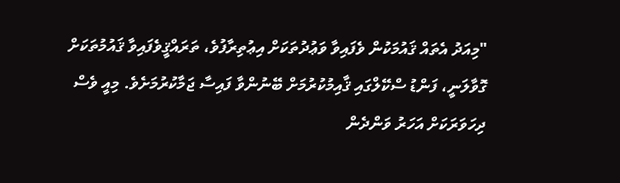"މިއަދު އެތައް ޤައުމަކުން ވެފައިވާ ވަޢުދުތަކަށް އިޢުތިރާފުވެ، ތަރައްޤީވެފައިވާ ޤައުމުތަކަށް ގޮވާލަނީ، ފަންޑު ސްކޭލްގައި ޤާއިމުކުރުމަށް ބޭނުންވާ ފައިސާ ޖަމާކުރުމަށެވެ. މިއީ ވެސް ދިހަވަރަކަށް އަހަރު ވަންދެން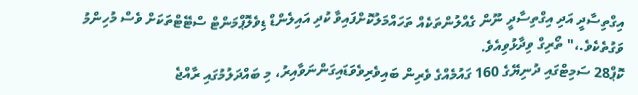އިގްތިސާދީ އަދި އިގްތިސާދީ ނޫން ގެއްލުންތަކެއް ތަހައްމަލުކޮށްފައިވާ ކުދި އައިލެންޑް ޑިވެލޮޕްމަންޓް ސްޓޭޓްތަކަށް ވެސް މުހިންމު ވަގުތެކެވެ.،" ތޯރިގް ވިދާޅުވިއެވެ.
ކޮޕް28 ސަމިޓްގައި ދުނިޔޭގެ 160 ގައުމެއްގެ ވެރިން ބައިވެރިވެވަޑައިގަންނަވާއިރު، މި ބައްދަލުމުގައި ރާއްޖެ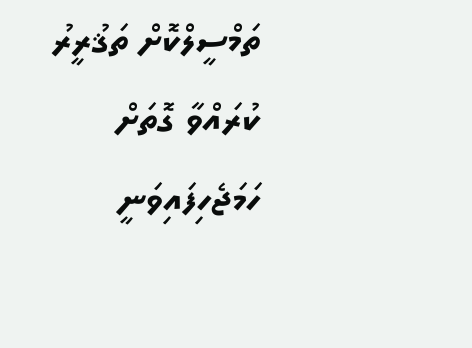ތަމްސީލްކޮށް ތަޤުރީރު ކުރައްވާ ގޮތަށް ހަމަޖެހިފައިވަނީ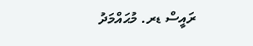ރައީސް ޑރ. މުޙައްމަދު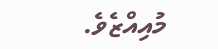މުއިއްޒެވެ.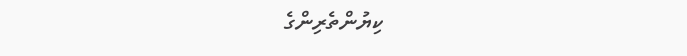ކިޔުންތެރިންގެ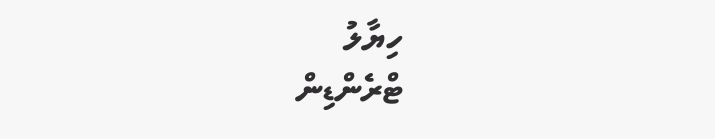ހިޔާލު
ޓްރެންޑިން